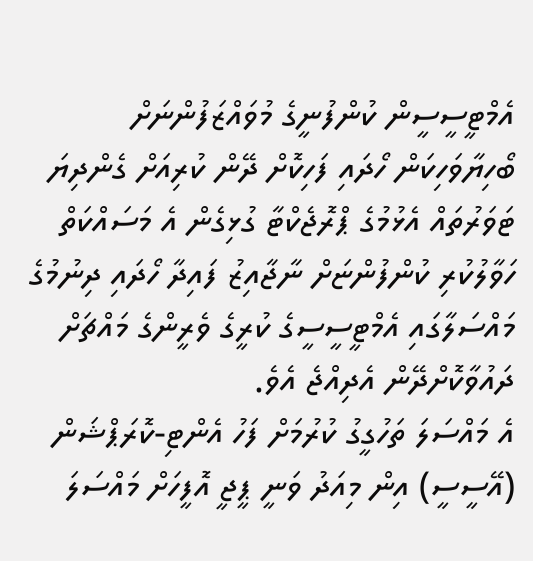އެމްޓީސީސީން ކުންފުނީގެ މުވައްޒަފުންނަށް ބޯހިޔާވަހިކަން ހޯދައި ފަހިކޮށް ދޭން ކުރިއަށް ގެންދިޔަ ޓަވަރުތައް އެޅުމުގެ ޕްރޮޖެކްޓާ ގުޅިގެން އެ މަސައްކަތް ހަވާލުކުރި ކުންފުންޏަށް ނާޖާއިޒު ފައިދާ ހޯދައި ދިނުމުގެ މައްސަލާގައި އެމްޓީސީސީގެ ކުރީގެ ވެރީންގެ މައްޗަށް ދައުވާކޮށްދޭން އެދިއްޖެ އެވެ.
އެ މައްސަލަ ތަހުގީގު ކުރުމަށް ފަހު އެންޓި-ކޮރަޕްޝަން (އޭސީސީ) އިން މިއަދު ވަނީ ޕީޖީ އޮފީހަށް މައްސަލަ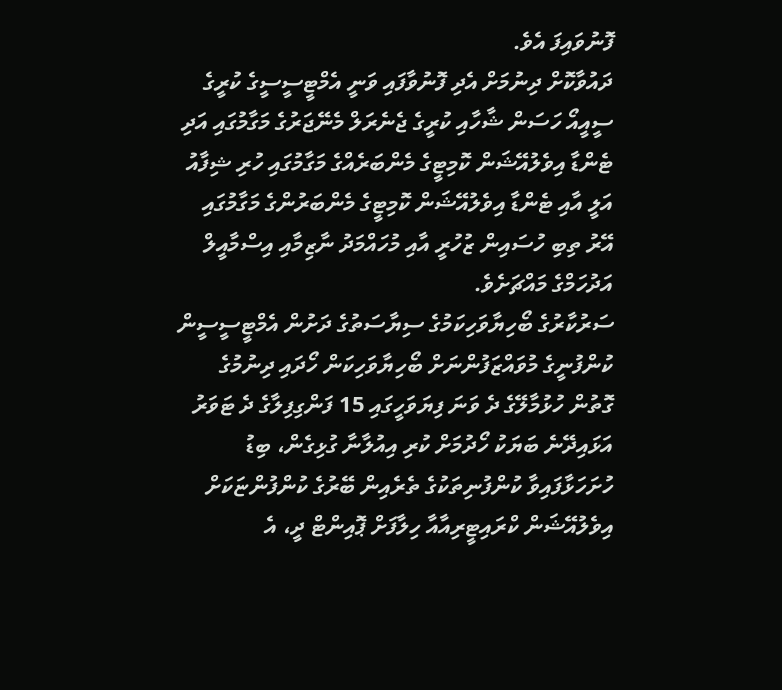ފޮނުވައިފަ އެވެ.
ދައުވާކޮށް ދިނުމަށް އެދި ފޮނުވާފައި ވަނީ އެމްޓީސީސީގެ ކުރީގެ ސީއީއޯ ހަސަން ޝާހާއި ކުރީގެ ޖެނެރަލް މެނޭޖަރުގެ މަގާމުގައި އަދި ޓެންޑާ އިވެލުއޭޝަން ކޮމިޓީގެ މެންބަރެއްގެ މަގާމުގައި ހުރި ޝިފާއު އަލީ އާއި ޓެންޑާ އިވެލުއޭޝަން ކޮމިޓީގެ މެންބަރުންގެ މަގާމުގައި އޭރު ތިބި ހުސައިން ޒުހުރީ އާއި މުހައްމަދު ނާޒިމާއި އިސްމާއީލް އަދުހަމްގެ މައްޗަށެވެ.
ސަރުކާރުގެ ބޯހިޔާވަހިކަމުގެ ސިޔާސަތުގެ ދަށުން އެމްޓީސީސީން ކުންފުނީގެ މުވައްޒަފުންނަށް ބޯހިޔާވަހިކަން ހޯދައި ދިނުމުގެ ގޮތުން ހުޅުމާލޭގެ ދެ ވަނަ ފިޔަވަހީގައި 15 ފަންގިފިލާގެ ދެ ޓަވަރު އަޅައިދޭނެ ބަޔަކު ހޯދުމަށް ކުރި އިއުލާނާ ގުޅިގެން، ބިޑު ހުށަހަޅާފައިވާ ކުންފުނިތަކުގެ ތެރެއިން ބޭރުގެ ކުންފުންޏަކަށް އިވެލުއޭޝަން ކްރައިޓީރިއާއާ ހިލާފަށް ޕޮއިންޓް ދީ، އެ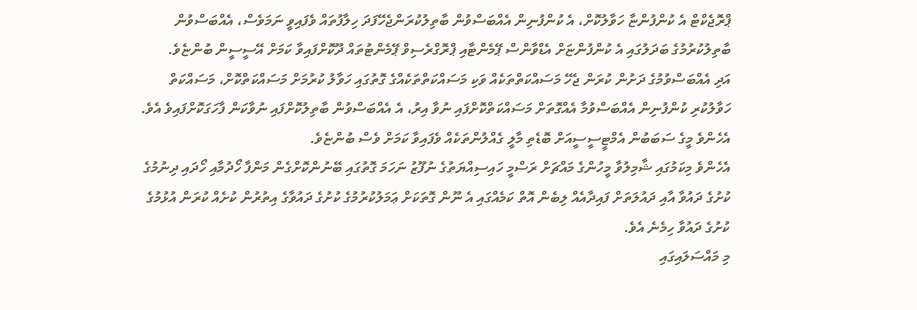ޕްރޮޖެކްޓް އެ ކުންފުންޏާ ހަވާލުކޮށް، އެ ކުންފުނިން އެއްބަސްވުން ބާތިލުކުރަންޖެހޭފަދަ ހިލާފުތައް ވެފައިވީ ނަމަވެސް، އެއްބަސްވުން ބާތިލުކުރުމުގެ ބަދަލުގައި އެ ކުންފުންޏަށް އެޑްވާންސް ޕޭމެންޓާއި ޕްރޮގްރެސިވް ޕޭމެންޓުތައް ދޫކޮށްފައިވާ ކަމަށް އޭސީސީން ބުންޏެވެ.
އަދި އެއްބަސްވުމުގެ ދަށުން ކުރަން ޖެހޭ މަސައްކަތްތަކެއް ވަކި މަސައްކަތްތަކެއްގެ ގޮތުގައި ހަވާލު ކުރުމަށް މަސައްކަތްކޮށް، މަސައްކަތް ހަވާލުކުރި ކުންފުނިން އެއްބަސްވުމާ އެއްގޮތަށް މަސައްކަތްކޮށްފައި ނުވާ އިރު، އެ އެއްބަސްވުން ބާތިލުކޮށްފައި ނުވާކަން ފާހަގަކޮށްފައިވެ އެވެ.
އެހެންވެ މީގެ ސަބަބުން އެމްޓީސީސީއަށް ބޮޑެތި މާލީ ގެއްލުންތަކެއް ވެފައިވާ ކަމަށް ވެސް ބުންޏެވެ.
އެހެންވެ މިކަމުގައި ޝާމިލުވާ މީހުންގެ މައްޗަށް ރަސްމީ ހައިސިއްޔަތުގެ ނުފޫޒު ނަހަމަ ގޮތުގައި ބޭނުންކޮށްގެން މަންފާ ހޯދުމާއި ހޯދައި ދިނުމުގެ ކުށުގެ ދައުވާ އާއި ދައުލަތަށް ފައިދާއެއް ލިބެން އޮތް ކަމެއްގައި އެ ނޫން ގޮތަކަށް ޢަމަލުކުރުމުގެ ކުށުގެ ދައުވާގެ އިތުރުން ކުށެއް ކުރަން އުޅުމުގެ ކުށުގެ ދައުވާ ހިމެނެ އެވެ.
މި މައްސަލައިގައި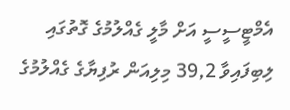އެމްޓީސީސީ އަށް މާލީ ގެއްލުމުގެ ގޮތުގައި ލިބިފައިވާ 39,2 މިލިއަން ރުފިޔާގެ ގެއްލުމުގެ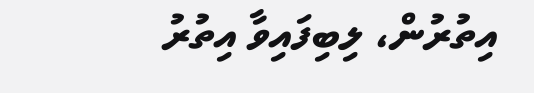އިތުރުން، ލިބިފައިވާ އިތުރު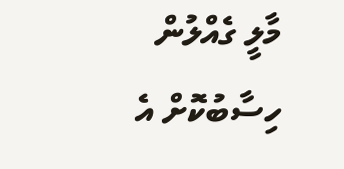މާލީ ގެއްލުން ހިސާބުކޮށް އެ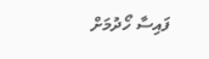ފައިސާ ހޯދުމަށް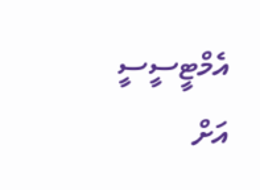އެމްޓީސީސީ އަށް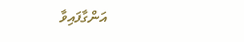އަންގާފައިވާ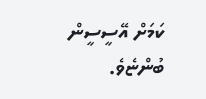ކަމަށް އޭސީސީން ބުންޏެވެ.